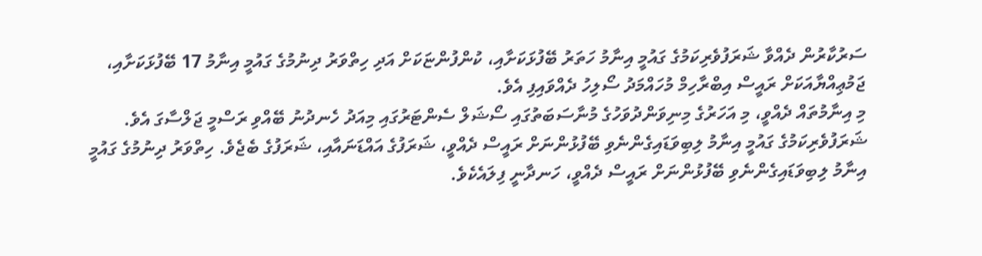ސަރުކާރުން ދެއްވާ ޝަރަފުވެރިކަމުގެ ގައުމީ އިނާމު ހަތަރު ބޭފުޅަކަށާއި، ކުންފުންޏަކަށް އަދި ހިތްވަރު ދިނުމުގެ ގައުމީ އިނާމު 17 ބޭފުޅަކަށާއި، ޖަމުޢިއްޔާއަކަށް ރައީސް އިބްރާހިމް މުހައްމަދު ސޯލިހު ދެއްވައިފި އެވެ.
މި އިނާމުތައް ދެއްވީ، މި އަހަރުގެ މިނިވަންދުވަހުގެ މުނާސަބަތުގައި ސޯޝަލް ސެންޓަރުގައި މިއަދު ހެނދުނު ބޭއްވި ރަސްމީ ޖަލްސާގަ އެވެ.
ޝަރަފުވެރިކަމުގެ ގައުމީ އިނާމު ލިބިވަޑައިގެންނެވި ބޭފުޅުންނަށް ރައީސް ދެއްވީ، ޝަރަފުގެ އައްޑަނައާއި، ޝަރަފުގެ ބެޖެވެ. ހިތްވަރު ދިނުމުގެ ގައުމީ އިނާމު ލިބިވަޑައިގެންނެވި ބޭފުޅުންނަށް ރައީސް ދެއްވީ، ހަނދާނީ ފިލައެކެވެ.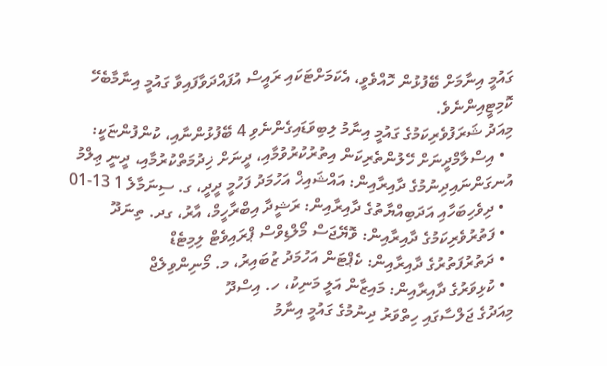ގައުމީ އިނާމަށް ބޭފުޅުން ހޮއްވެވީ، އެކަމަށްޓަކައި ރައީސް އުފައްދަވާފައިވާ ގައުމީ އިނާމާބެހޭ ކޮމިޓީއިންނެވެ.
މިއަދު ޝަރަފުވެރިކަމުގެ ގައުމީ އިނާމު ލިބިވަޑައިގެންނެވި 4 ބޭފުޅުންނާއި، ކުންފުންޏަކީ:
  • އިސްލާމްދީނަށް ހޭލުންތެރިކަން އިތުރުކުރުވުމާއި، ދީނަށް ޚިދުމަތްކުރުމާއި، ދީނީ ޢިލްމު އުނގަންނައިދިނުމުގެ ދާއިރާއިން: އައްޝައިޚް އަހުމަދު ފަހުމީ ދީދީ، ގ. ސިނަމާލެ 1 13-01
  • ދިވެހިބަހާއި އަދަބިއްޔާތުގެ ދާއިރާއިން: ރަޝީދާ އިބްރާހީމް، އާރު، ގދ. ތިނަދޫ
  • ފަތުރުވެރިކަމުގެ ދާއިރާއިން: ވޮޔޭޖަސް މޯލްޑިވްސް ޕްރައިވެޓް ލިމިޓެޑް
  • ދަތުރުފަތުރުގެ ދާއިރާއިން: ކެޕްޓަން އަހުމަދު ޒުބައިރު، މ. މޯނިންވިލެޖް
  • ކުޅިވަރުގެ ދާއިރާއިން: މައިޒާން އަލީ މަނިކު، ހ. އިސްދޫ
މިއަދުގެ ޖަލްސާގައި ހިތްވަރު ދިނުމުގެ ގައުމީ އިނާމު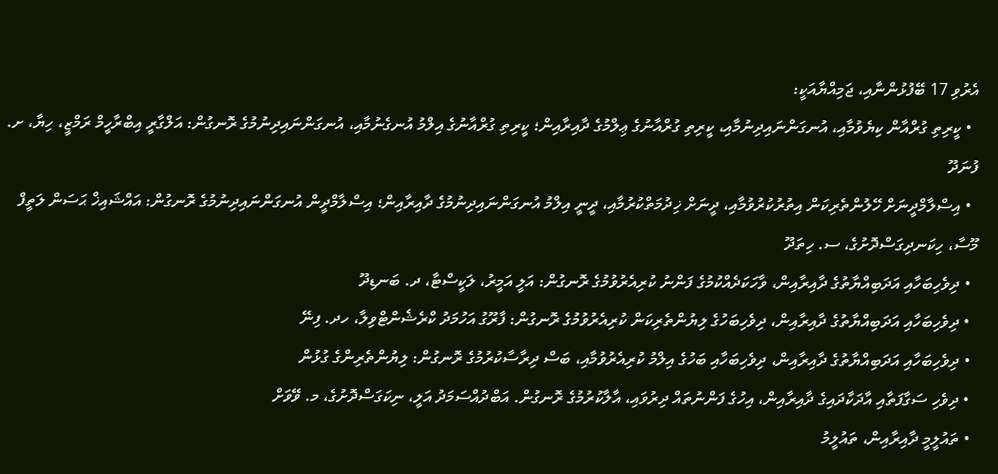އެރުވި 17 ބޭފުޅުންނާއި، ޖަމިއްޔާއަކީ:
  • ކީރިތި ގުރްއާން ކިޔެވުމާއި، އުނގަންނައިދިނުމާއި، ކީރިތި ގުރްއާނުގެ ޢިލްމުގެ ދާއިރާއިން؛ ކީރިތި ގުރްއާނުގެ އިލްމު އުނގެނުމާއި، އުނގަންނައިދިނުމުގެ ރޮނގުން: އަލްގާރީ އިބްރާހީމް ރަމްޒީ، ހިޔާ، ށ. ފުނަދޫ
  • އިސްލާމްދީނަށް ހޭލުންތެރިކަން އިތުރުކުރުވުމާއި، ދީނަށް ޚިދުމަތްކުރުމާއި، ދީނީ އިލްމު އުނގަންނައިދިނުމުގެ ދާއިރާއިން؛ އިސްލާމްދީން އުނގަންނައިދިނުމުގެ ރޮނގުން: އައްޝައިޚް ޙަސަން ލަތީފް މޫސާ، ހިކަނދިގަސްދޮށުގެ، ސ. ހިތަދޫ
  • ދިވެހިބަހާއި އަދަބިއްޔާތުގެ ދާއިރާއިން، ވާހަކަދެއްކުމުގެ ފަންނު ކުރިއެރުވުމުގެ ރޮނގުން: އަލީ އަމީރު، ލަކީސްޓާ، ދ. ބަނޑިދޫ
  • ދިވެހިބަހާއި އަދަބިއްޔާތުގެ ދާއިރާއިން، ދިވެހިބަހުގެ ލިޔުންތެރިކަން ކުރިއެރުވުމުގެ ރޮނގުން: ފާރޫގު އަހުމަދު ކްރެޝެންޓްވިލާ، ހދ. ފިނޭ
  • ދިވެހިބަހާއި އަދަބިއްޔާތުގެ ދާއިރާއިން، ދިވެހިބަހާއި ބަހުގެ އިލްމު ކުރިއެރުވުމާއި، ބަސް ދިރާސާކުރުމުގެ ރޮނގުން: ލިޔުންތެރިންގެ ގުޅުން
  • ދިވެހި ސަގާފަތާއި އާދަކާދައިގެ ދާއިރާއިން، އިހުގެ ފަންނުތައް ދިރުވައި، އާލާކުރުމުގެ ރޮނގުން. އަބްދުއްސަމަދު އަލީ، ނިކަގަސްދޮށުގެ، މ. ވޭވަށް
  • ތައުލީމީ ދާއިރާއިން، ތައުލީމު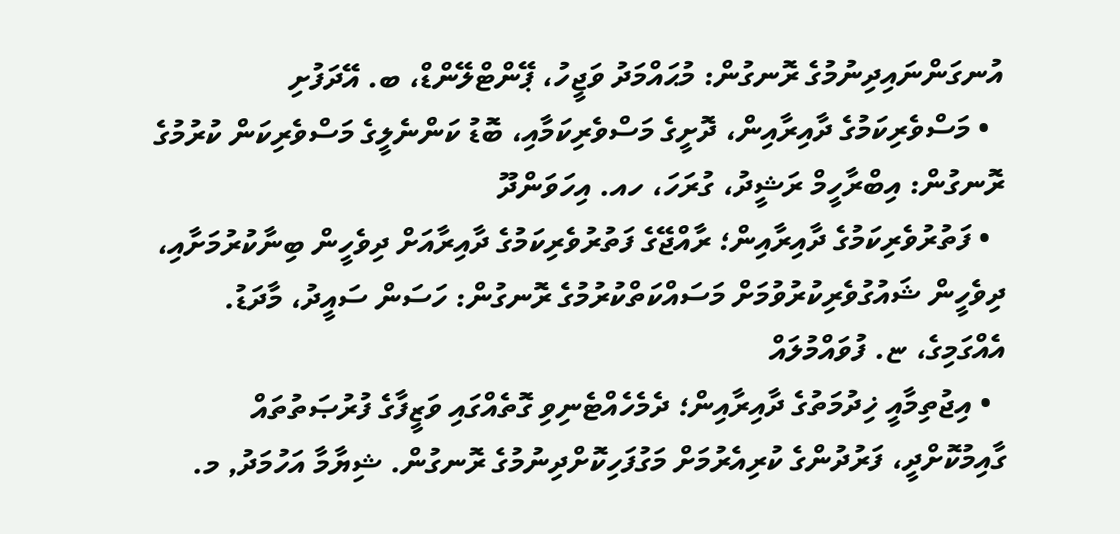އުނގަންނައިދިނުމުގެ ރޮނގުން: މުޙައްމަދު ވަޖީހު، ޕޭންޓްލޭންޑް، ބ. އޭދަފުށި
  • މަސްވެރިކަމުގެ ދާއިރާއިން، ދޮށީގެ މަސްވެރިކަމާއި، ބޮޑު ކަންނެލީގެ މަސްވެރިކަން ކުރުމުގެ ރޮނގުން: އިބްރާހީމް ރަޝީދު، ގުރަހަ، ހއ. އިހަވަންދޫ
  • ފަތުރުވެރިކަމުގެ ދާއިރާއިން؛ ރާއްޖޭގެ ފަތުރުވެރިކަމުގެ ދާއިރާއަށް ދިވެހީން ބިނާކުރުމަށާއި، ދިވެހީން ޝައުގުވެރިކުރުވުމަށް މަސައްކަތްކުރުމުގެ ރޮނގުން: ހަސަން ސައީދު، މާދަޑު. އެއްގަމިގެ، ޏ. ފުވައްމުލައް
  • އިޖުތިމާއީ ޚިދުމަތުގެ ދާއިރާއިން؛ ދެމެހެއްޓެނިވި ގޮތެއްގައި ވަޒީފާގެ ފުރުޞަތުތައް ގާއިމުކޮށްދީ، ފަރުދުންގެ ކުރިއެރުމަށް މަގުފަހިކޮށްދިނުމުގެ ރޮނގުން. ޝިޔާމާ އަހުމަދު, މ.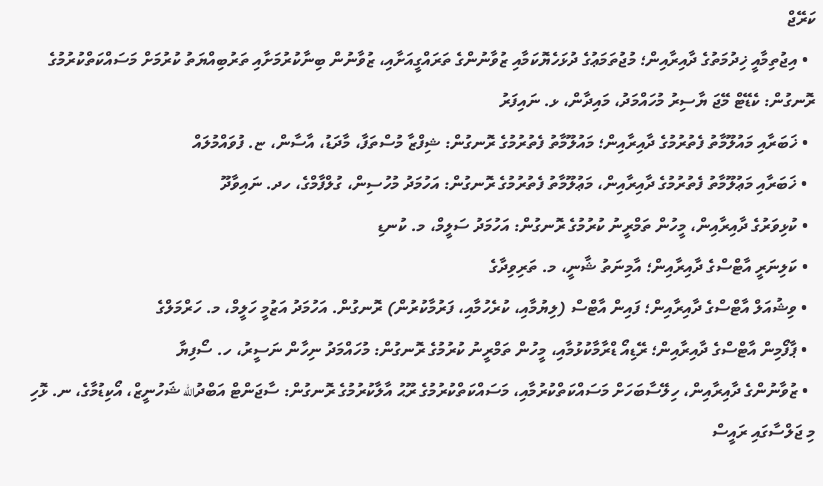ކަރޭޖް
  • އިޖުތިމާއީ ޚިދުމަތުގެ ދާއިރާއިން؛ މުޖުތަމަޢުގެ ދުޅަހެޔޮކަމާއި ޒުވާނުންގެ ތަރައްގީއަށާއި، ޒުވާނުން ބިނާކުރުމަށާއި ތަރުބިއްޔަތު ކުރުމަށް މަސައްކަތްކުރުމުގެ ރޮނގުން: ކެޑޭޓް މޭޖަ ޔާސިރު މުހައްމަދު، މައިދާން، ޅ. ނައިފަރު
  • ޚަބަރާއި މައުލޫމާތު ފެތުރުމުގެ ދާއިރާއިން؛ މައުލޫމާތު ފެތުރުމުގެ ރޮނގުން: ޝިފްޒާ މުސްތަފާ، މާދަޑު، އާސާން، ޏ. ފުވައްމުލައް
  • ޚަބަރާއި މަޢުލޫމާތު ފެތުރުމުގެ ދާއިރާއިން، މަޢުލޫމާތު ފެތުރުމުގެ ރޮނގުން: އަހުމަދު މުހުސިން، ގުލްފާމްގެ، ހދ. ނައިވާދޫ
  • ކުޅިވަރުގެ ދާއިރާއިން، މީހުން ތަމްރީނު ކުރުމުގެ ރޮނގުން: އަހުމަދު ސަލީމް، މ. ކުނޑި
  • ކަލިނަރީ އާޓްސްގެ ދާއިރާއިން؛ އާމިނަތު ޝާނީ، މ. ތަރިވިދާގެ
  • ވިޝުއަލް އާޓްސްގެ ދާއިރާއިން؛ ފައިން އާޓްސް (ލިޔުމާއި، ކުރެހުމާއި، ފަރުމާކުރުން) ރޮނގުން. އަހުމަދު އަޒުމީ ހަލީމް، މ. ހަރްމަލްގެ
  • ޕާފޯމިން އާޓްސްގެ ދާއިރާއިން؛ ރޭޑިއޯ ޑްރާމާކުޅުމާއި، މީހުން ތަމްރީނު ކުރުމުގެ ރޮނގުން: މުހައްމަދު ނިހާން ނަސީރު، ހ. ސޯފިޔާ
  • ޒުވާނުންގެ ދާއިރާއިން، ހިލޭސާބަހަށް މަސައްކަތްކުރުމާއި، މަސައްކަތްކުރުމުގެ ރޫޙު އާލާކުރުމުގެ ރޮނގުން: ސާޖަންޓް އަބްދުالله ޝަހުނީޒް، އޯކިޑުމާގެ، ނ. ޅޮހި
މި ޖަލްސާގައި ރައީސް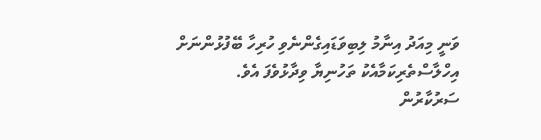ވަނީ މިއަދު އިނާމު ލިބިވަޑައިގެންނެވި ހުރިހާ ބޭފުޅުންނަށް އިހްލާސްތެރިކަމާއެކު ތަހުނިޔާ ވިދާޅުވެފަ އެވެ.
ސަރުކާރުން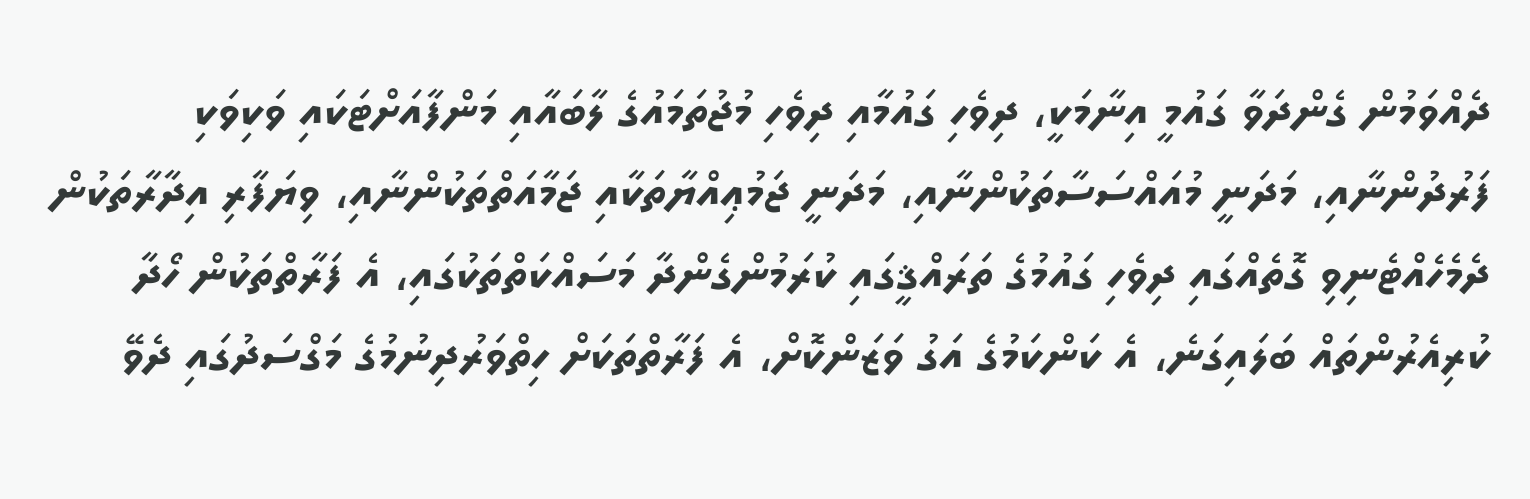ދެއްވަމުން ގެންދަވާ ގައުމީ އިނާމަކީ، ދިވެހި ގައުމާއި ދިވެހި މުޖުތަމައުގެ ލާބައާއި މަންފާއަށްޓަކައި ވަކިވަކި ފަރުދުންނާއި، މަދަނީ މުއައްސަސާތަކުންނާއި، މަދަނީ ޖަމުޢިއްޔާތަކާއި ޖަމާއަތްތަކުންނާއި، ވިޔަފާރި އިދާރާތަކުން ދެމެހެއްޓެނިވި ގޮތެއްގައި ދިވެހި ގައުމުގެ ތަރައްޤީގައި ކުރަމުންގެންދާ މަސައްކަތްތަކުގައި، އެ ފަރާތްތަކުން ހޯދާ ކުރިއެރުންތައް ބަލައިގަނެ، އެ ކަންކަމުގެ އަގު ވަޒަންކޮށް، އެ ފަރާތްތަކަށް ހިތްވަރުދިނުމުގެ މަގްސަދުގައި ދެވޭ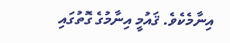އިނާމެކެވެ. ޤައުމީ އިނާމުގެ ގޮތުގައި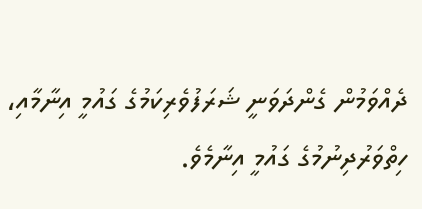ދެއްވަމުން ގެންދަވަނީ ޝަރަފުވެރިކަމުގެ ގައުމީ އިނާމާއި، ހިތްވަރުދިނުމުގެ ގައުމީ އިނާމެވެ.